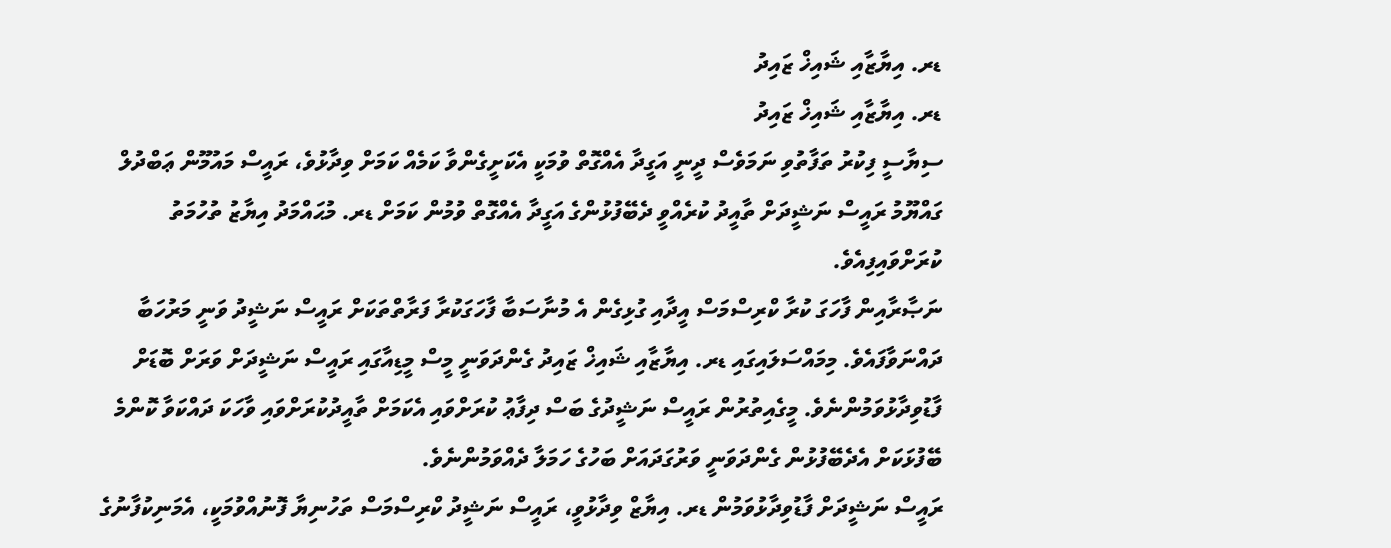ޑރ. އިޔާޒާއި ޝައިޚް ޒައިދު
ޑރ. އިޔާޒާއި ޝައިޚް ޒައިދު
ސިޔާސީ ފިކުރު ތަފާތުވި ނަމަވެސް ދީނީ އަގީދާ އެއްގޮތް ވުމަކީ އެކަށީގެންވާ ކަމެއް ކަމަށް ވިދާޅުވެ، ރައީސް މައުމޫން ޢަބްދުލް ގައްޔޫމު ރައީސް ނަޝީދަށް ތާއީދު ކުރެއްވީ ދެބޭފުޅުންގެ އަގީދާ އެއްގޮތް ވުމުން ކަމަށް ޑރ. މުޙައްމަދު އިޔާޒު ތުހުމަތު ކުރަށްވައިފިއެވެ.
ނަޞާރާއިން ފާހަގަ ކުރާ ކްރިސްމަސް އީދާއި ގުޅިގެން އެ މުނާސަބާ ފާހަގަކުރާ ފަރާތްތަކަށް ރައީސް ނަޝީދު ވަނީ މަރުހަބާ ދައްނަވާފައެވެ. މިމައްސަލައިގައި ޑރ. އިޔާޒާއި ޝައިޚް ޒައިދު ގެންދަވަނީ މީސް މީޑިއާގައި ރައީސް ނަޝީދަށް ވަރަށް ބޮޑަށް ފާޑުވިދާޅުވަމުންނެވެ. މީގެއިތުރުން ރައީސް ނަޝީދުގެ ބަސް ދިފާޢު ކުރަށްވައި އެކަމަށް ތާއީދުކުރަށްވައި ވާހަކަ ދައްކަވާ ކޮންމެ ބޭފުޅަކަށް އެދެބޭފުޅުން ގެންދަވަނީ ވަރުގަދައަށް ބަހުގެ ހަމަލާ ދެއްވަމުންނެވެ.
ރައީސް ނަޝީދަށް ފާޑުވިދާޅުވަމުން ޑރ. އިޔާޒް ވިދާޅުވީ، ރައީސް ނަޝީދު ކްރިސްމަސް ތަހުނިޔާ ފޮނުއްވުމަކީ، އެމަނިކުފާނުގެ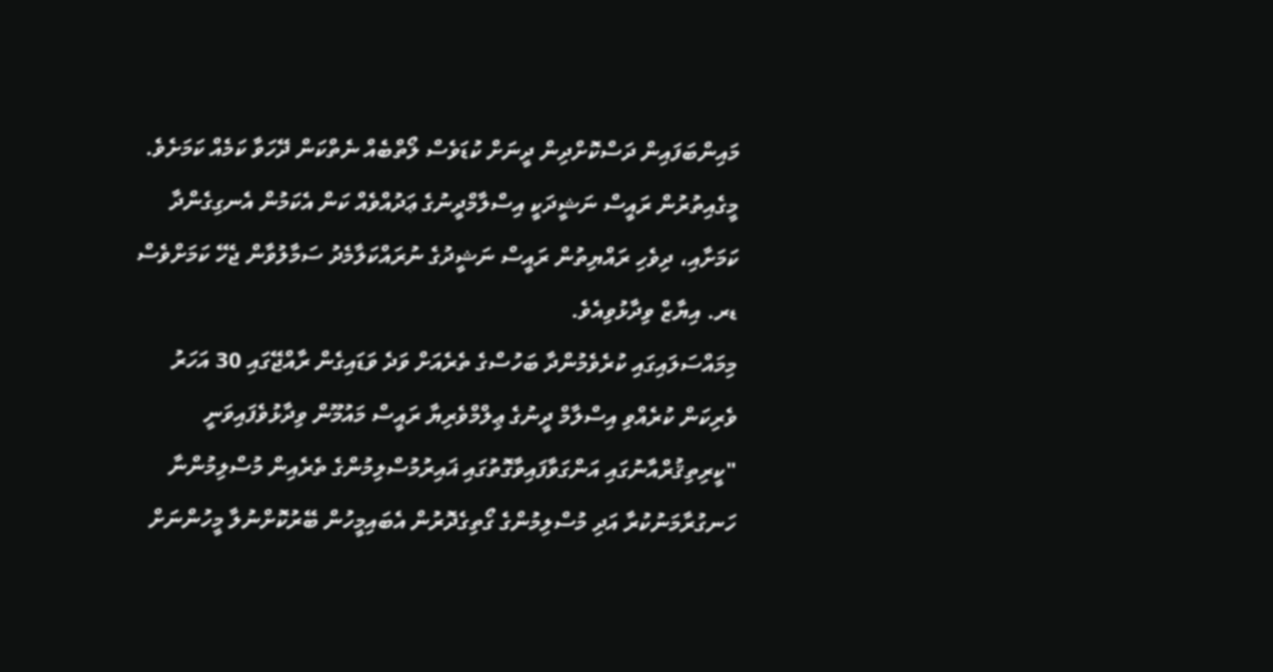މައިންބަފައިން ދަސްކޮށްދިން ދީނަށް ކުޑަވެސް ލޯތްބެއް ނެތްކަން ދޭހަވާ ކަމެއް ކަމަށެވެ. މީގެއިތުރުން ރައީސް ނަޝީދަކީ އިސްލާމްދީނުގެ ޢަދުއްވެއް ކަން އެކަމުން އެނގިގެންދާ ކަމަށާއި، ދިވެހި ރައްޔިތުން ރައީސް ނަޝީދުގެ ނުރައްކަލާމެދު ސަމާލުވާން ޖެހޭ ކަމަށްވެސް ޑރ. އިޔާޒް ވިދާޅުވިއެވެ.
މިމައްސަލައިގައި ކުރެވެމުންދާ ބަހުސްގެ ތެރެއަށް ވަދެ ވަޑައިގެން ރާއްޖޭގައި 30 އަހަރު ވެރިކަން ކުރެއްވި އިސްލާމް ދީނުގެ ޢިލްމްވެރިޔާ ރައީސް މައުމޫން ވިދާޅުވެފައިވަނީ "ކީރިތިޤުރްއާނުގައި އަންގަވާފައިވާގޮތުގައި ޣައިރުމުސްލިމުންގެ ތެރެއިން މުސްލިމުންނާ ހަނގުރާމަނުކުރާ އަދި މުސްލިމުންގެ ގޯތިގެދޮރުން އެބައިމީހުން ބޭރުކޮށްނުލާ މީހުންނަށް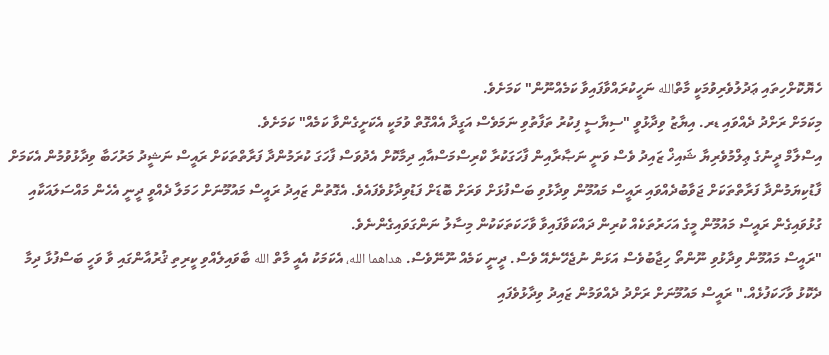ހެޔޮކޮށްހިތައި ޢަދުލުވެރިވުމަކީ މާތްالله ނަހީކުރައްވާފައިވާ ކަމެއްނޫން" ކަމަށެވެ.
މިކަމަށް ރަށްދު ދެއްވައި ޑރ. އިޔާޒު ވިދާޅުވީ "ސިޔާސީ ފިކުރު ތަފާތުވި ނަމަވެސް އަގީދާ އެއްގޮތް ވުމަކީ އެކަށީގެންވާ ކަމެއް" ކަމަށެވެ.
އިސްލާމް ދީނުގެ ޢިލްމުވެރިޔާ ޝައިޚް ޒައިދު ވެސް ވަނީ ނަޞާރާއިން ފާހަގަކުރާ ކްރިސްމަސްއާއި ދިމާކޮށް އެދުވަސް ފާހަގަ ކުރަމުންދާ ފަރާތްތަކަށް ރައީސް ނަޝީދު މަރުހަބާ ވިދާޅުވުމުން އެކަމަށް ފާޑުކިޔަމުންދާ ފަރާތްތަކަށް ޖަވާބުދެއްވައި ރައީސް މައުމޫން ވިދާޅުވި ބަސްފުޅަށް ވަރަށް ބޮޑަށް ފަޑުވިދާޅުވެފައެވެ. އެގޮތުން ޒައިދު ރައީސް މައުމޫނަށް ހަމަލާ ދެއްވީ ދީނީ އެހެން މައްސަލައަކާއި ގުޅުވައިގެން ރައީސް މައުމޫން މީގެ އަހަރުތަކެއް ކުރިން ދައްކަވާފައިވާ ވާހަކަތަކަކުން މިސާލު ނަންގަވައިގެންނެވެ.
"ރައީސް މައުމޫން ވިދާޅުވި ނޫންތޯ ހިޖާބުވެސް އަޅަން ނުޖެހޭނެއޭ ވެސް. ދީނީ ކަމެއް ނޫނޭވެސް. هداهما الله، އެކަމަކު އެއީ މާތް الله ބާވައިލެއްވި ކީރިތި ޤުރުއާންގައި ވާ ވަހީ ބަސްފުޅާ ދިމާ ދެކޮޅު ވާހަކަފުޅެއް." ރައީސް މައުމޫނަށް ރަށްދު ދެއްވަމުން ޒައިދު ވިދާޅުވެފައި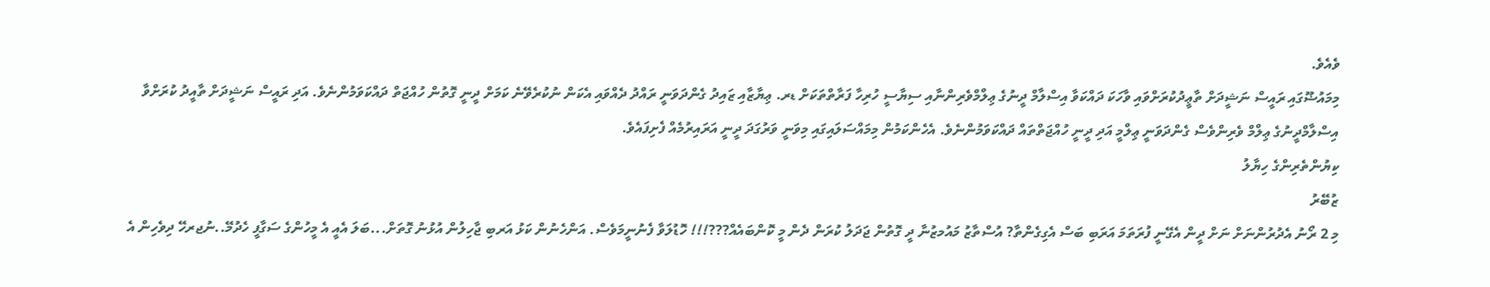ވެއެވެ.
މިމައުޟޫގައި ރައީސް ނަޝީދަށް ތާޢީދުކުރަށްވައި ވާހަކަ ދައްކަވާ އިސްލާމް ދީނުގެ ޢިލްމްވެރިންނާއި ސިޔާސީ ހުރިހާ ފަރާތްތަކަށް ޑރ. ޢިޔާޒާއި ޒައިދު ގެންދަވަނީ ރައްދު ދެއްވައި އެކަން ނުކުރެވޭނެ ކަމަށް ދީނީ ގޮތުން ހުއްޖަތް ދައްކަވަމުންނެވެ. އަދި ރައީސް ނަޝީދަށް ތާއީދު ކުރަށްވާ އިސްލާމްދީނުގެ ޢިލްމް ވެރިންވެސް ގެންދަވަނީ ޢިލްމީ އަދި ދީނީ ހުއްޖަތްތައް ދައްކަވަމުންނެވެ. އެހެންކަމުން މިމައްސަލައިގައި މިވަނީ ވަރުގަދަ ދީނީ އަރައިރުމެއް ފެށިފައެވެ.
ކިޔުންތެރިންގެ ހިޔާލު
ޒުބޭރު
މި 2 ރޯނު އެދުރުންނަށް ނަށް ދީން އެގޭނީ ފުރަތަމަ އަރަބި ބަސް އެގިގެންތާ? އުސްތާޒު މައުމޒުނާ ދީ ގޮތުން ޖަދަލު ކުރަން ދެން މީ ކޮންބައެއް???!!! ހޮޑުލަވާ ފެނުނީމަވެސް. އަންހެނުން ކަޅު އަރބި ޖާހިލުން އުޅުނު ގޮތަށް...ބަލަ އެއީ އެ މީހުންގެ ސަގާފީ ހެދުމޭ..ނުޖރހޭ ދިވެހިން އެ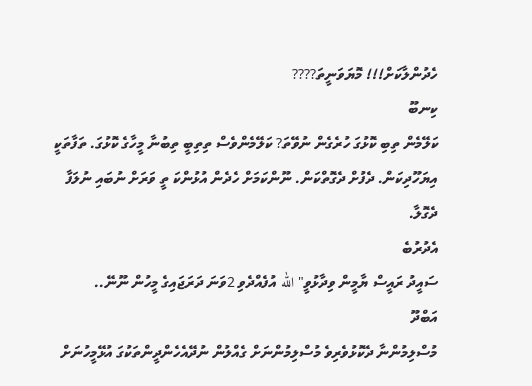ހެދުންލާކަށް!!! މޮޔަވަނީތަ????
ކިނބޫ
ކަލޭމެން ތިބި ކޮޅުގަ ހުރެގެން ނުވޭތަ? ކަލޭމެންވެސް ތިތިބީ ތިބުނާ މީހާގެ ކޮޅުގަ. ތަފާތަކީ އިޔަހޫދިކަން. ދެފުށް ދެގޮތްކަން. ނޫންކަމަށް ހެދެން އުޅުންކަ ތީ ވަރަށް ނުބައި ނުލަފާ ދެގޮލާ.
އެދުރުބެ
ސައީދު ރައީސް ޔާމީން ވިދާޅުވީ" الله އުފެއްދެވި 2ވަނަ ދަރަޖައިގެ މީހުން ނޫނޭ..
އަބްދޫ
މުސްލިމުންނާ ދެކޮޅުވެރިވެ މުސްލިމުންނަށް ގެއްލުން ނުދޭއެހެންދީންތަކުގަ އުޅޭމީހުނަށް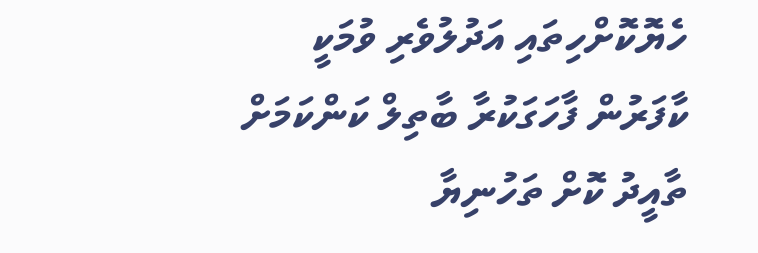ހެޔޮކޮށްހިތައި އަދުލުވެރި ވުމަކީ ކާފަރުން ފާހަގަކުރާ ބާތިލް ކަންކަމަށް ތާއީދު ކޮށް ތަހުނިޔާ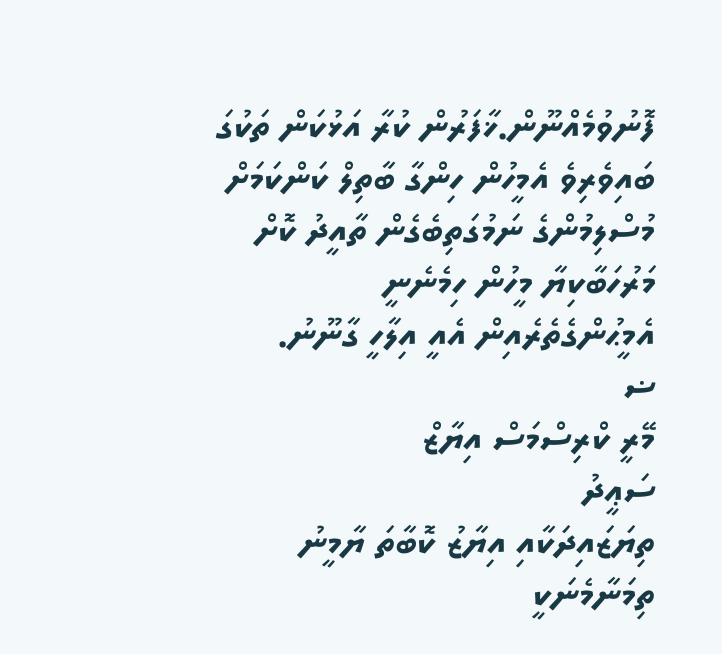ފޮނުވުމެއްނޫން.ޚާފަރުން ކުރާ އަޅުކަން ތަކުގަ ބައިވެރިވެ އެމީހުން ހިންގާ ބާތިލް ކަންކަމަށް މުސްލިމުންގެ ނަމުގަތިބެގެން ތާއީދު ކޮށް މަރުހަބާކިޔާ މީހުން ހިމެނެނީ އެމީޙުންގެތެރެއިން އެއީ އިލާހީ ގާނޫނު.
ޟ
މޭރީ ކްރިސްމަސް އިޔާޒް
ސަޢީދު
ތިޔަޒައިދަކާއި އިޔާޒު ކޮބާތަ ޔާމީނު ތިމަނާމެނަކީ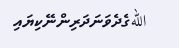اللهގެދެވަނަދަރިންނޭކިޔައި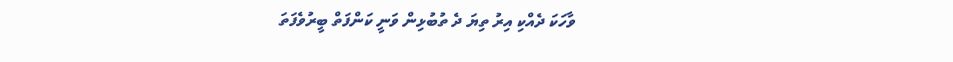ވާހަކަ ދެއްކި އިރު ތިޔަ ދެ ތުބުޅިން ވަނީ ކަންފަތް ބީރުވެފަތަ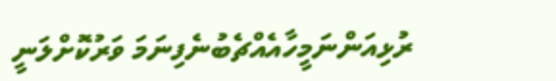ރުޅިއަންނަމީހާއެއްޗެބުނެފިނަމަ ވަރުކޮށްލަނީ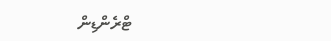ޓްރެންޑިން